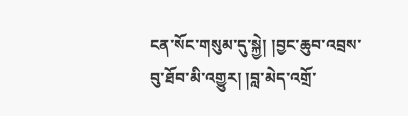ངན་སོང་གསུམ་དུ་སྐྱེ། །བྱང་ཆུབ་འབྲས་བུ་ཐོབ་མི་འགྱུར། །བླ་མེད་འགྲོ་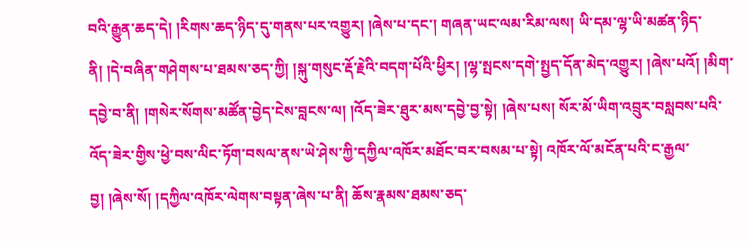བའི་རྒྱུན་ཆད་དེ། །རིགས་ཆད་ཉིད་དུ་གནས་པར་འགྱུར། །ཞེས་པ་དང་། གཞན་ཡང་ལམ་རིམ་ལས། ཡི་དམ་ལྷ་ཡི་མཚན་ཉིད་ནི། །དེ་བཞིན་གཤེགས་པ་ཐམས་ཅད་ཀྱི། །སྐུ་གསུང་རྡོ་རྗེའི་བདག་པོའི་ཕྱིར། །ལྷ་སྤངས་དགེ་སྤྱད་དོན་མེད་འགྱུར། །ཞེས་པའོ། །མིག་དབྱེ་བ་ནི། །གསེར་སོགས་མཚོན་བྱེད་ངེས་བླངས་ལ། །འོད་ཟེར་ཐུར་མས་དབྱེ་བྱ་སྟེ། །ཞེས་པས། སོར་མོ་ཡིག་འབྲུར་བསླབས་པའི་འོད་ཟེར་གྱིས་ཕྱེ་བས་ལིང་ཏོག་བསལ་ནས་ཡེ་ཤེས་ཀྱི་དཀྱིལ་འཁོར་མཐོང་བར་བསམ་པ་སྟེ། འཁོར་ལོ་མངོན་པའི་ང་རྒྱལ་བྱ། །ཞེས་སོ། །དཀྱིལ་འཁོར་ལེགས་བསྟན་ཞེས་པ་ནི། ཆོས་རྣམས་ཐམས་ཅད་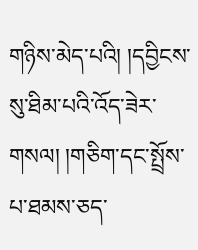གཉིས་མེད་པའི། །དབྱིངས་སུ་ཐིམ་པའི་འོད་ཟེར་གསལ། །གཅིག་དང་སྤྲོས་པ་ཐམས་ཅད་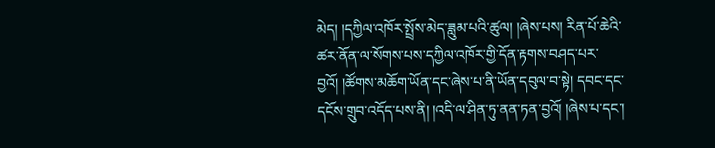མེད། །དཀྱིལ་འཁོར་སྤྲོས་མེད་ཟླུམ་པའི་ཚུལ། །ཞེས་པས། རིན་པོ་ཆེའི་ཚར་ནོན་ལ་སོགས་པས་དཀྱིལ་འཁོར་གྱི་དོན་རྟགས་བཤད་པར་བྱའོ། །ཚོགས་མཆོག་ཡོན་དང་ཞེས་པ་ནི་ཡོན་དབུལ་བ་སྟེ། དབང་དང་དངོས་གྲུབ་འདོད་པས་ནི། །འདི་ལ་ཤིན་ཏུ་ནན་ཏན་བྱའོ། །ཞེས་པ་དང་།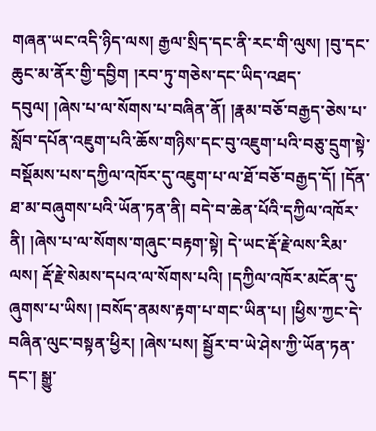གཞན་ཡང་འདི་ཉིད་ལས། རྒྱལ་སྲིད་དང་ནི་རང་གི་ལུས། །བུ་དང་ཆུང་མ་ནོར་གྱི་དབྱིག །རབ་ཏུ་གཅེས་དང་ཡིད་འཐད་དབུལ། །ཞེས་པ་ལ་སོགས་པ་བཞིན་ནོ། །རྣམ་བཅོ་བརྒྱད་ཅེས་པ་སློབ་དཔོན་འཇུག་པའི་ཆོས་གཉིས་དང་བུ་འཇུག་པའི་བཅུ་དྲུག་སྟེ་བསྡོམས་པས་དཀྱིལ་འཁོར་དུ་འཇུག་པ་ལ་ཐོ་བཅོ་བརྒྱད་དོ། །དོན་ཐ་མ་བཞུགས་པའི་ཡོན་ཏན་ནི། བདེ་བ་ཆེན་པོའི་དཀྱིལ་འཁོར་ནི། །ཞེས་པ་ལ་སོགས་གཞུང་བརྟག་སྟེ། དེ་ཡང་རྡོ་རྗེ་ལས་རིམ་ལས། རྡོ་རྗེ་སེམས་དཔའ་ལ་སོགས་པའི། །དཀྱིལ་འཁོར་མངོན་དུ་ཞུགས་པ་ཡིས། །བསོད་ནམས་རྟག་པ་གང་ཡིན་པ། །ཕྱིས་ཀྱང་དེ་བཞིན་ལུང་བསྟན་ཕྱིར། །ཞེས་པས། སྦྱོར་བ་ཡེ་ཤེས་ཀྱི་ཡོན་ཏན་དང་། སྒྱུ་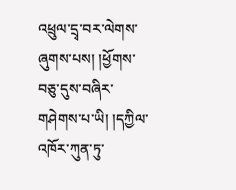འཕྲུལ་དྲྭ་བར་ལེགས་ཞུགས་པས། །ཕྱོགས་བཅུ་དུས་བཞིར་གཤེགས་པ་ཡི། །དཀྱིལ་འཁོར་ཀུན་ཏུ་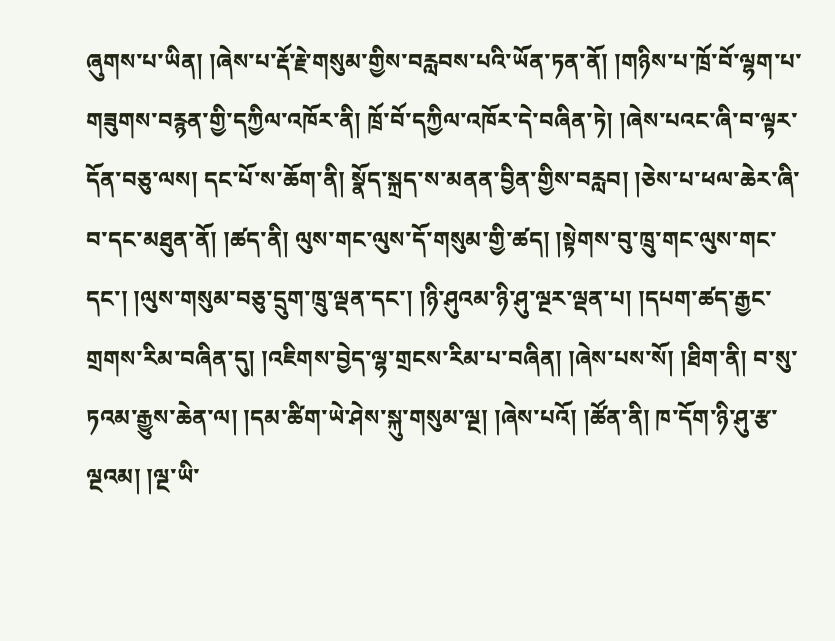ཞུགས་པ་ཡིན། །ཞེས་པ་རྡོ་རྗེ་གསུམ་གྱིས་བརླབས་པའི་ཡོན་ཏན་ནོ། །གཉིས་པ་ཁྲོ་བོ་ལྷག་པ་གཟུགས་བརྙན་གྱི་དཀྱིལ་འཁོར་ནི། ཁྲོ་བོ་དཀྱིལ་འཁོར་དེ་བཞིན་ཏེ། །ཞེས་པའང་ཞི་བ་ལྟར་དོན་བཅུ་ལས། དང་པོ་ས་ཆོག་ནི། སྣོད་སྐྲད་ས་མནན་བྱིན་གྱིས་བརླབ། །ཅེས་པ་ཕལ་ཆེར་ཞི་བ་དང་མཐུན་ནོ། །ཚད་ནི། ལུས་གང་ལུས་དོ་གསུམ་གྱི་ཚད། །སྟེགས་བུ་ཁྲུ་གང་ལུས་གང་དང་། །ལུས་གསུམ་བཅུ་དྲུག་ཁྲུ་ལྡན་དང་། །ཉི་ཤུའམ་ཉི་ཤུ་ལྔར་ལྡན་པ། །དཔག་ཚད་རྒྱང་གྲགས་རིམ་བཞིན་དུ། །འཇིགས་བྱེད་ལྷ་གྲངས་རིམ་པ་བཞིན། །ཞེས་པས་སོ། །ཐིག་ནི། བ་སུ་ཏའམ་རྒྱུས་ཆེན་ལ། །དམ་ཚིག་ཡེ་ཤེས་སྐུ་གསུམ་ལྔ། །ཞེས་པའོ། །ཚོན་ནི། ཁ་དོག་ཉི་ཤུ་རྩ་ལྔའམ། །ལྔ་ཡི་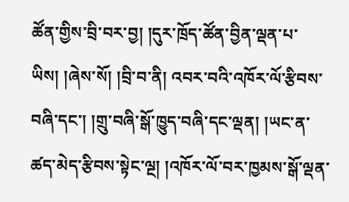ཚོན་གྱིས་བྲི་བར་བྱ། །དུར་ཁྲོད་ཚོན་བྱིན་ལྡན་པ་ཡིས། །ཞེས་སོ། །བྲི་བ་ནི། འབར་བའི་འཁོར་ལོ་རྩིབས་བཞི་དང་། །གྲུ་བཞི་སྒོ་ཁྱུད་བཞི་དང་ལྡན། །ཡང་ན་ཚད་མེད་རྩིབས་སྟེང་ལྔ། །འཁོར་ལོ་བར་ཁྱམས་སྒོ་ལྡན་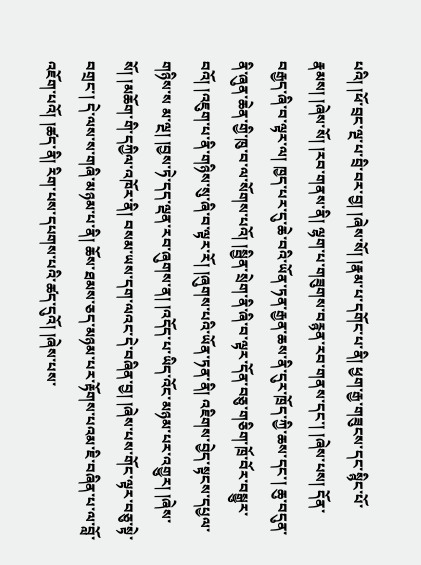པའི། །ཕོ་བྲང་ལྔ་པ་བྲི་བར་བྱ། །ཞེས་སོ། །རྣམ་པ་དགོང་པ་ནི། ཕྱག་རྒྱ་གཟུངས་དང་སྙིང་པོ་རྣམས། །ཞེས་སོ། །རབ་གནས་ནི། ལྷག་པ་གཟུགས་བརྙན་རབ་གནས་དང་། །ཞེས་པས། དོན་བརྒྱད་ཞི་བ་ལྟར་ལ། ཁྱད་པར་དུ་ཆེ་བའི་ཡོན་ཏན་རྒྱན་ཆས་ནི་དུར་ཁྲོད་ཀྱི་ཆས་དང་། ཆུ་བདུན་ནི་ཞུན་ཆེན་གྱི་ཁུ་བ་ལ་སོགས་པའོ། །སྦྱིན་སྲེག་ནི་ཞི་བ་ལྟར་དོན་བཅུ་གཅིག་ཁྲོ་བོར་བསྒྱུར་བའོ། །འཇུག་པ་ནི་གཉིས་སུ་ཞི་བ་ལྟར་རོ། །ཞུགས་པའི་ཡོན་ཏན་ནི། འཇིགས་བྱེད་སྟངས་དཔྱལ་གཉིས་ས མ་ལྔ། །བྱས་ཏེ་དད་ལྡན་རབ་ཞུགས་ན། །འདོད་པ་ཡིད་འོང་མཉམ་པར་འགྱུར། །ཞེས་སོ། །མཆོག་གི་དཀྱིལ་འཁོར་ནི། བསམ་ཡས་དག་ལའང་དེ་བཞིན་བྱ། །ཞེས་པས་གོང་ལྟར་བཅུ་སྟེ་བགྲང་། དེ་ལས་ས་གཞི་མཉམ་པ་ནི། ཆོས་ཐམས་ཅད་མཉམ་པར་རྟོགས་པའམ་ཇི་བཞིན་པ་ལ་བློ་འཇོག་པའོ། །ཚད་ནི། རིག་པས་དཔགས་པའི་ཚད་དུའོ། །ཞེས་པས་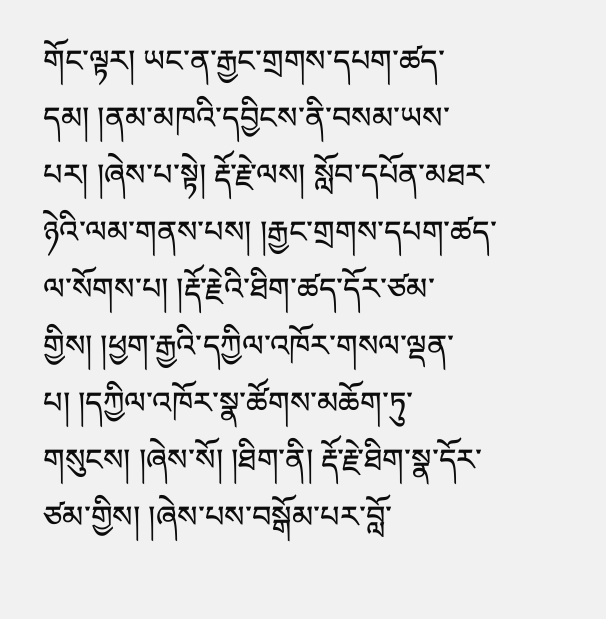གོང་ལྟར། ཡང་ན་རྒྱང་གྲགས་དཔག་ཚད་དམ། །ནམ་མཁའི་དབྱིངས་ནི་བསམ་ཡས་པར། །ཞེས་པ་སྟེ། རྡོ་རྗེ་ལས། སློབ་དཔོན་མཐར་ཉེའི་ལམ་གནས་པས། །རྒྱང་གྲགས་དཔག་ཚད་ལ་སོགས་པ། །རྡོ་རྗེའི་ཐིག་ཚད་དོར་ཙམ་གྱིས། །ཕྱག་རྒྱའི་དཀྱིལ་འཁོར་གསལ་ལྡན་པ། །དཀྱིལ་འཁོར་སྣ་ཚོགས་མཆོག་ཏུ་གསུངས། །ཞེས་སོ། །ཐིག་ནི། རྡོ་རྗེ་ཐིག་སྣ་དོར་ཙམ་གྱིས། །ཞེས་པས་བསྒོམ་པར་བློ་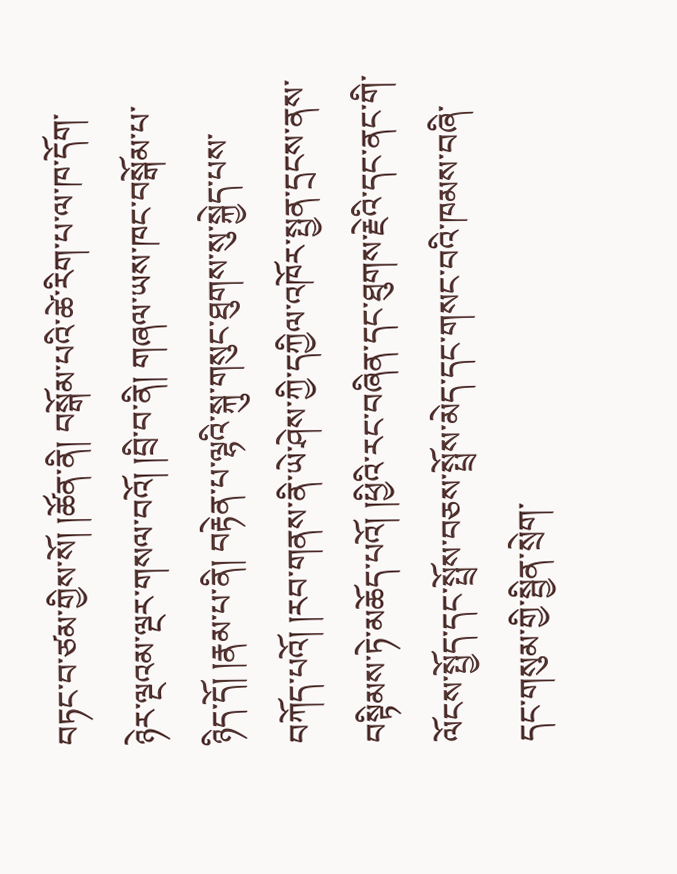བཏང་བ་ཙམ་གྱིས་སོ། །ཚོན་ནི། བསྒོམ་པའི་ཚེ་རིག་པ་ལ་ཁ་དོག་ཉེར་ལྔའམ་ལྔར་གསལ་བའོ། །བྲི་བ་ནི། གཞལ་ཡས་ཁང་བསྒོམ་པ་ཉིད་དོ། །རྣམ་པ་ནི། བརྟེན་པ་ལྷའི་སྐུ་གསུང་ཐུགས་སུ་སྐྱེད་པས་བཀོད་པའོ། །རབ་གནས་ནི་ཡེ་ཤེས་ཀྱི་དཀྱིལ་འཁོར་སྤྱན་དྲངས་ནས་བསྟིམས་ཏེ་མཆོད་པའོ། །ཕྱིའི་རང་བཞིན་དང་ཐུགས་རྗེའི་དང་ནང་གི་ལོངས་སྤྱོད་དང་སྤྲོས་བཅས་སྤྲོས་མེད་དང་གསང་བའི་ཁམས་བཞི་དང་གསུམ་གྱི་སྦྱིན་སྲེག་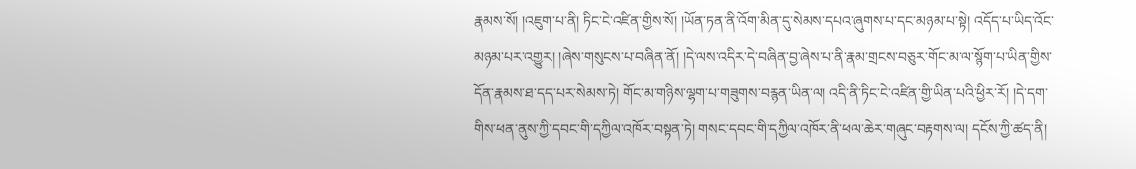རྣམས་སོ། །འཇུག་པ་ནི། ཏིང་ངེ་འཛིན་གྱིས་སོ། །ཡོན་ཏན་ནི་འོག་མིན་དུ་སེམས་དཔའ་ཞུགས་པ་དང་མཉམ་པ་སྟེ། འདོད་པ་ཡིད་འོང་མཉམ་པར་འགྱུར། །ཞེས་གསུངས་པ་བཞིན་ནོ། །དེ་ལས་འདིར་དེ་བཞིན་བྱ་ཞེས་པ་ནི་རྣམ་གྲངས་བཅུར་གོང་མ་ལ་སྙོག་པ་ཡིན་གྱིས་དོན་རྣམས་ཐ་དད་པར་སེམས་ཏེ། གོང་མ་གཉིས་ལྷག་པ་གཟུགས་བརྙན་ཡིན་ལ། འདི་ནི་ཏིང་ངེ་འཛིན་གྱི་ཡིན་པའི་ཕྱིར་རོ། །དེ་དག་གིས་ཕན་ནུས་ཀྱི་དབང་གི་དཀྱིལ་འཁོར་བསྟན་ཏེ། གསང་དབང་གི་དཀྱིལ་འཁོར་ནི་ཕལ་ཆེར་གཞུང་བརྟགས་ལ། དངོས་ཀྱི་ཚད་ནི།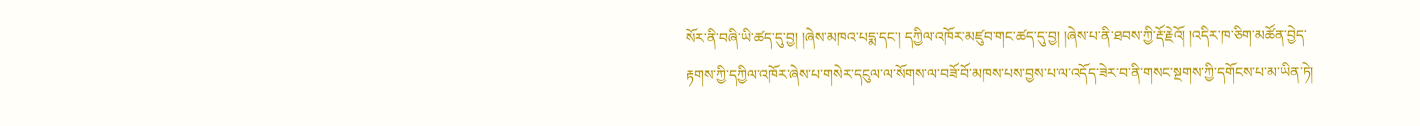སོར་ནི་བཞི་ཡི་ཚད་དུ་བྱ། །ཞེས་མཁའ་པདྨ་དང་། དཀྱིལ་འཁོར་མཛུབ་གང་ཚད་དུ་བྱ། །ཞེས་པ་ནི་ཐབས་ཀྱི་རྡོ་རྗེའོ། །འདིར་ཁ་ཅིག་མཚོན་བྱེད་རྟགས་ཀྱི་དཀྱིལ་འཁོར་ཞེས་པ་གསེར་དངུལ་ལ་སོགས་ལ་བཟོ་བོ་མཁས་པས་བྱས་པ་ལ་འདོད་ཟེར་བ་ནི་གསང་སྔགས་ཀྱི་དགོངས་པ་མ་ཡིན་ཏེ།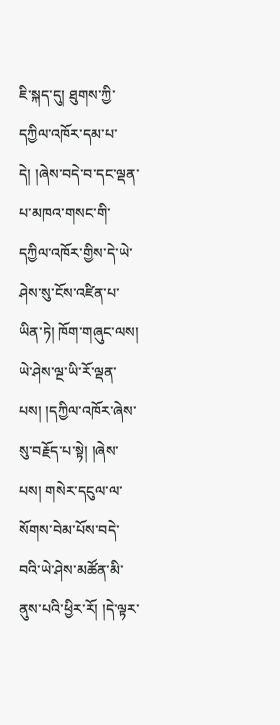ཇི་སྐད་དུ། ཐུགས་ཀྱི་དཀྱིལ་འཁོར་དམ་པ་དེ། །ཞེས་བདེ་བ་དང་ལྡན་པ་མཁའ་གསང་གི་དཀྱིལ་འཁོར་གྱིས་དེ་ཡེ་ཤེས་སུ་ངོས་འཛིན་པ་ཡིན་ཏེ། ཁོག་གཞུང་ལས། ཡེ་ཤེས་ལྔ་ཡི་རོ་ལྡན་པས། །དཀྱིལ་འཁོར་ཞེས་སུ་བརྗོད་པ་སྟེ། །ཞེས་པས། གསེར་དངུལ་ལ་སོགས་བེམ་པོས་བདེ་བའི་ཡེ་ཤེས་མཚོན་མི་ནུས་པའི་ཕྱིར་རོ། །དེ་ལྟར་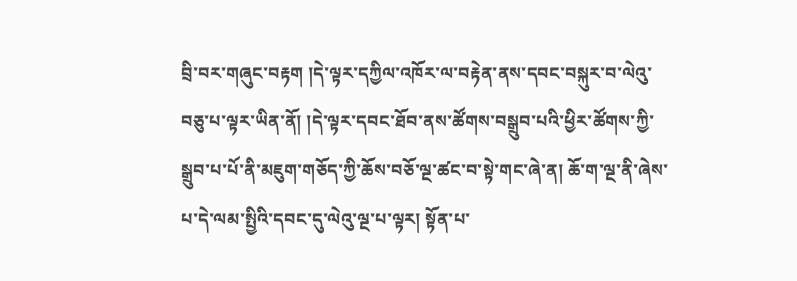བྲི་བར་གཞུང་བརྟག །དེ་ལྟར་དཀྱིལ་འཁོར་ལ་བརྟེན་ནས་དབང་བསྐུར་བ་ལེའུ་བཅུ་པ་ལྟར་ཡིན་ནོ། །དེ་ལྟར་དབང་ཐོབ་ནས་ཚོགས་བསྒྲུབ་པའི་ཕྱིར་ཚོགས་ཀྱི་སྒྲུབ་པ་པོ་ནི་མཇུག་གཅོད་ཀྱི་ཆོས་བཅོ་ལྔ་ཚང་བ་སྟེ་གང་ཞེ་ན། ཆོ་ག་ལྔ་ནི་ཞེས་པ་དེ་ལམ་སྤྱིའི་དབང་དུ་ལེའུ་ལྔ་པ་ལྟར། སྟོན་པ་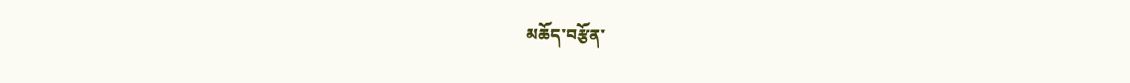མཆོད་བརྩོན་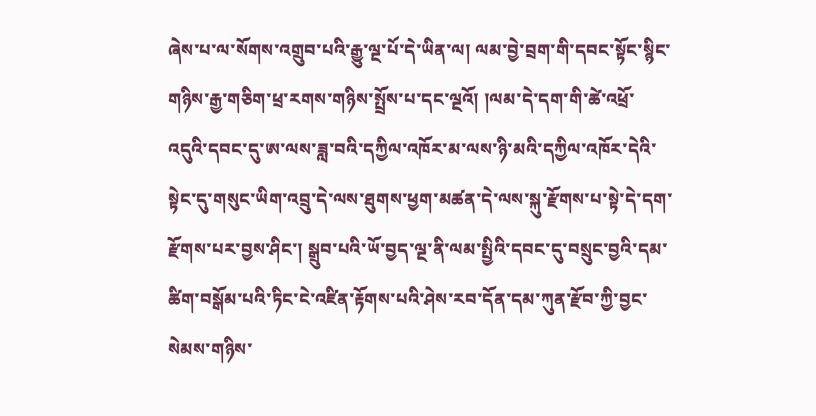ཞེས་པ་ལ་སོགས་འགྲུབ་པའི་རྒྱུ་ལྔ་པོ་དེ་ཡིན་ལ། ལམ་བྱེ་བྲག་གི་དབང་སྟོང་སྙིང་གཉིས་རྒྱ་གཅིག་ཕྲ་རགས་གཉིས་སྤྲོས་པ་དང་ལྔའོ། །ལམ་དེ་དག་གི་ཚེ་འཕྲོ་འདུའི་དབང་དུ་ཨ་ལས་ཟླ་བའི་དཀྱིལ་འཁོར་མ་ལས་ཉི་མའི་དཀྱིལ་འཁོར་དེའི་སྟེང་དུ་གསུང་ཡིག་འབྲུ་དེ་ལས་ཐུགས་ཕྱག་མཚན་དེ་ལས་སྐུ་རྫོགས་པ་སྟེ་དེ་དག་རྫོགས་པར་བྱས་ཤིང་། སྒྲུབ་པའི་ཡོ་བྱད་ལྔ་ནི་ལམ་སྤྱིའི་དབང་དུ་བསྲུང་བྱའི་དམ་ཚིག་བསྒོམ་པའི་ཏིང་ངེ་འཛིན་རྟོགས་པའི་ཤེས་རབ་དོན་དམ་ཀུན་རྫོབ་ཀྱི་བྱང་སེམས་གཉིས་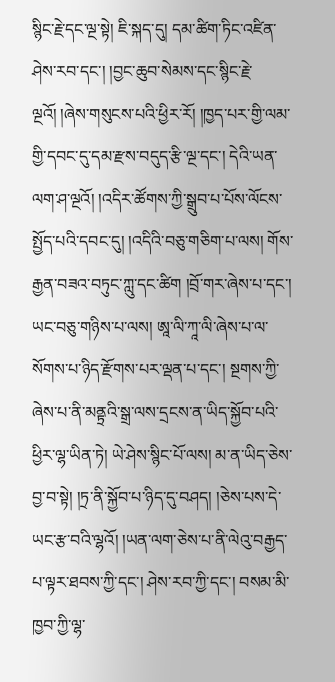སྙིང་རྗེ་དང་ལྔ་སྟེ། ཇི་སྐད་དུ། དམ་ཚིག་ཏིང་འཛིན་ཤེས་རབ་དང་། །བྱང་ཆུབ་སེམས་དང་སྙིང་རྗེ་ལྔའོ། །ཞེས་གསུངས་པའི་ཕྱིར་རོ། །ཁྱད་པར་གྱི་ལམ་གྱི་དབང་དུ་དམ་རྫས་བདུད་རྩི་ལྔ་དང་། དེའི་ཡན་ལག་ཤ་ལྔའོ། །འདིར་ཚོགས་ཀྱི་སྒྲུབ་པ་པོས་ལོངས་སྤྱོད་པའི་དབང་དུ། །འདིའི་བཅུ་གཅིག་པ་ལས། གོས་རྒྱན་བཟའ་བཏུང་ཀླུ་དང་ཚིག །བྲོ་གར་ཞེས་པ་དང་། ཡང་བཅུ་གཉིས་པ་ལས། ཨཱ་ལི་ཀཱ་ལི་ཞེས་པ་ལ་སོགས་པ་ཉིད་རྫོགས་པར་ལྡན་པ་དང་། སྔགས་ཀྱི་ཞེས་པ་ནི་མནྟྲའི་སྒྲ་ལས་དྲངས་ན་ཡིད་སྐྱོབ་པའི་ཕྱིར་ལྷ་ཡིན་ཏེ། ཡེ་ཤེས་སྙིང་པོ་ལས། མ་ན་ཡིད་ཅེས་བྱ་བ་སྟེ། །ཏྲ་ནི་སྐྱོབ་པ་ཉིད་དུ་བཤད། །ཅེས་པས་དེ་ཡང་རྩ་བའི་ལྷའོ། །ཡན་ལག་ཅེས་པ་ནི་ལེའུ་བརྒྱད་པ་ལྟར་ཐབས་ཀྱི་དང་། ཤེས་རབ་ཀྱི་དང་། བསམ་མི་ཁྱབ་ཀྱི་ལྷ་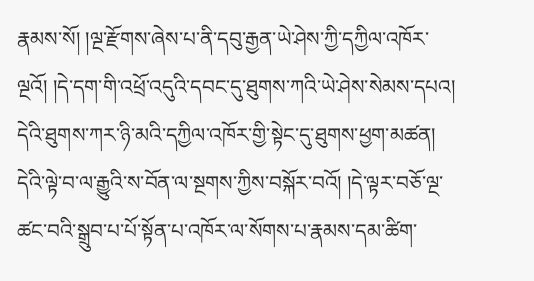རྣམས་སོ། །ལྔ་རྫོགས་ཞེས་པ་ནི་དབུ་རྒྱན་ཡེ་ཤེས་ཀྱི་དཀྱིལ་འཁོར་ལྔའོ། །དེ་དག་གི་འཕྲོ་འདུའི་དབང་དུ་ཐུགས་ཀའི་ཡེ་ཤེས་སེམས་དཔའ། དེའི་ཐུགས་ཀར་ཉི་མའི་དཀྱིལ་འཁོར་གྱི་སྟེང་དུ་ཐུགས་ཕྱག་མཚན། དེའི་ལྟེ་བ་ལ་རྒྱུའི་ས་བོན་ལ་སྔགས་ཀྱིས་བསྐོར་བའོ། །དེ་ལྟར་བཅོ་ལྔ་ཚང་བའི་སྒྲུབ་པ་པོ་སྟོན་པ་འཁོར་ལ་སོགས་པ་རྣམས་དམ་ཚིག་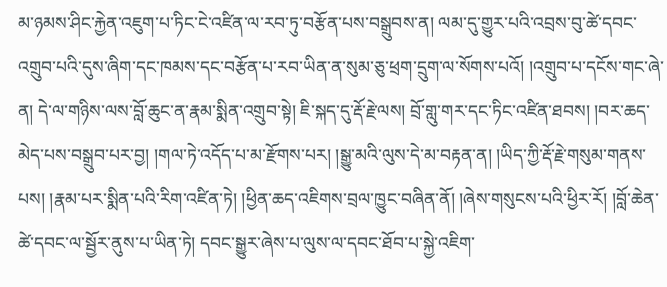མ་ཉམས་ཤིང་རྐྱེན་འཇུག་པ་ཏིང་ངེ་འཛིན་ལ་རབ་ཏུ་བརྩོན་པས་བསྒྲུབས་ན། ལམ་དུ་གྱུར་པའི་འབྲས་བུ་ཚེ་དབང་འགྲུབ་པའི་དུས་ཞིག་དང་ཁམས་དང་བརྩོན་པ་རབ་ཡིན་ན་སུམ་ཅུ་ཕྲག་དྲུག་ལ་སོགས་པའོ། །འགྲུབ་པ་དངོས་གང་ཞེ་ན། དེ་ལ་གཉིས་ལས་བློ་ཆུང་ན་རྣམ་སྨིན་འགྲུབ་སྟེ། ཇི་སྐད་དུ་རྡོ་རྗེ་ལས། བྲོ་གླུ་གར་དང་ཏིང་འཛིན་ཐབས། །བར་ཆད་མེད་པས་བསྒྲུབ་པར་བྱ། །གལ་ཏེ་འདོད་པ་མ་རྫོགས་པར། །སྒྱུ་མའི་ལུས་དེ་མ་བརྟན་ན། །ཡིད་ཀྱི་རྡོ་རྗེ་གསུམ་གནས་པས། །རྣམ་པར་སྨིན་པའི་རིག་འཛིན་ཏེ། །ཕྱིན་ཆད་འཇིགས་བྲལ་ཁྱུང་བཞིན་ནོ། །ཞེས་གསུངས་པའི་ཕྱིར་རོ། །བློ་ཆེན་ཚེ་དབང་ལ་སྦྱོར་ནུས་པ་ཡིན་ཏེ། དབང་སྒྱུར་ཞེས་པ་ལུས་ལ་དབང་ཐོབ་པ་སྐྱེ་འཇིག་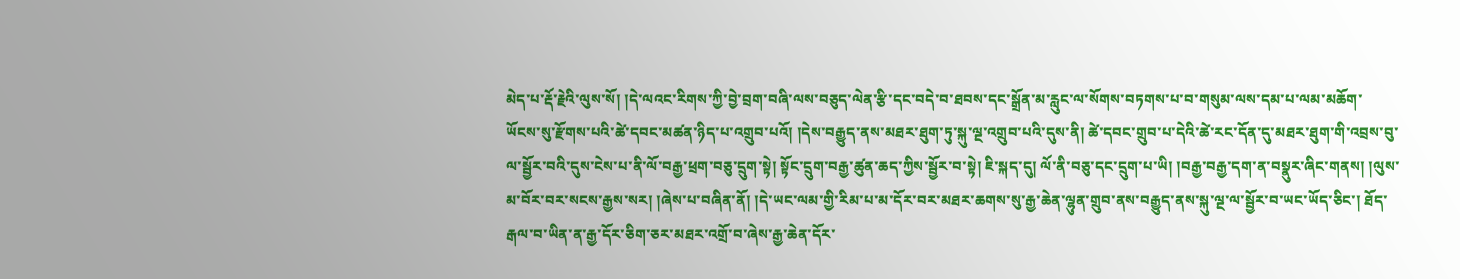མེད་པ་རྡོ་རྗེའི་ལུས་སོ། །དེ་ལའང་རིགས་ཀྱི་བྱེ་བྲག་བཞི་ལས་བཅུད་ལེན་རྩི་དང་བདེ་བ་ཐབས་དང་སྒྲོན་མ་རླུང་ལ་སོགས་བཏགས་པ་བ་གསུམ་ལས་དམ་པ་ལམ་མཆོག་ཡོངས་སུ་རྫོགས་པའི་ཚེ་དབང་མཚན་ཉིད་པ་འགྲུབ་པའོ། །དེས་བརྒྱུད་ནས་མཐར་ཐུག་ཏུ་སྐུ་ལྔ་འགྲུབ་པའི་དུས་ནི། ཚེ་དབང་གྲུབ་པ་དེའི་ཚེ་རང་དོན་དུ་མཐར་ཐུག་གི་འབྲས་བུ་ལ་སྦྱོར་བའི་དུས་ངེས་པ་ནི་ལོ་བརྒྱ་ཕྲག་བཅུ་དྲུག་སྟེ། སྟོང་དྲུག་བརྒྱ་ཚུན་ཆད་ཀྱིས་སྦྱོར་བ་སྟེ། ཇི་སྐད་དུ། ལོ་ནི་བཅུ་དང་དྲུག་པ་ཡི། །བརྒྱ་བརྒྱ་དག་ན་བསྣུར་ཞིང་གནས། །ལུས་མ་བོར་བར་སངས་རྒྱས་སར། །ཞེས་པ་བཞིན་ནོ། །དེ་ཡང་ལམ་གྱི་རིམ་པ་མ་དོར་བར་མཐར་ཆགས་སུ་རྒྱ་ཆེན་ལྷུན་གྲུབ་ནས་བརྒྱུད་ནས་སྐུ་ལྔ་ལ་སྦྱོར་བ་ཡང་ཡོད་ཅིང་། ཐོད་རྒལ་བ་ཡིན་ན་རྒྱ་དོར་ཅིག་ཅར་མཐར་འགྲོ་བ་ཞེས་རྒྱ་ཆེན་དོར་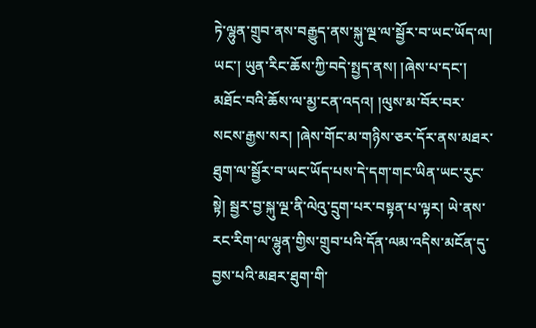ཏེ་ལྷུན་གྲུབ་ནས་བརྒྱུད་ནས་སྐུ་ལྔ་ལ་སྦྱོར་བ་ཡང་ཡོད་ལ། ཡང་། ཡུན་རིང་ཆོས་ཀྱི་བདེ་སྤྱད་ནས། །ཞེས་པ་དང་། མཐོང་བའི་ཆོས་ལ་མྱ་ངན་འདའ། །ལུས་མ་བོར་བར་སངས་རྒྱས་སར། །ཞེས་གོང་མ་གཉིས་ཅར་དོར་ནས་མཐར་ཐུག་ལ་སྦྱོར་བ་ཡང་ཡོད་པས་དེ་དག་གང་ཡིན་ཡང་རུང་སྟེ། སྦྱར་བྱ་སྐུ་ལྔ་ནི་ལེའུ་དྲུག་པར་བསྟན་པ་ལྟར། ཡེ་ནས་རང་རིག་ལ་ལྷུན་གྱིས་གྲུབ་པའི་དོན་ལམ་འདིས་མངོན་དུ་བྱས་པའི་མཐར་ཐུག་གི་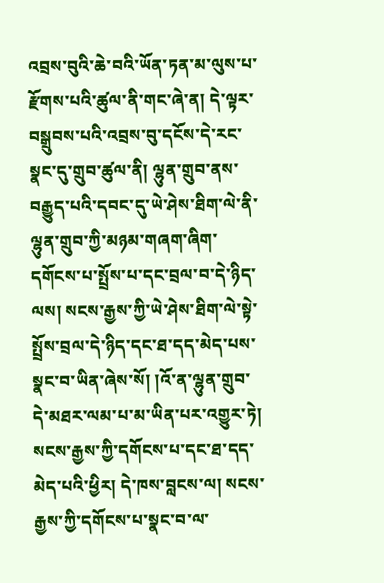འབྲས་བུའི་ཆེ་བའི་ཡོན་ཏན་མ་ལུས་པ་རྫོགས་པའི་ཚུལ་ནི་གང་ཞེ་ན། དེ་ལྟར་བསྒྲུབས་པའི་འབྲས་བུ་དངོས་དེ་རང་སྣང་དུ་གྲུབ་ཚུལ་ནི། ལྷུན་གྲུབ་ནས་བརྒྱུད་པའི་དབང་དུ་ཡེ་ཤེས་ཐིག་ལེ་ནི་ལྷུན་གྲུབ་ཀྱི་མཉམ་གཞག་ཞིག་དགོངས་པ་སྤྲོས་པ་དང་བྲལ་བ་དེ་ཉིད་ལས། སངས་རྒྱས་ཀྱི་ཡེ་ཤེས་ཐིག་ལེ་སྟེ་སྤྲོས་བྲལ་དེ་ཉིད་དང་ཐ་དད་མེད་པས་སྣང་བ་ཡིན་ཞེས་སོ། །འོ་ན་ལྷུན་གྲུབ་དེ་མཐར་ལམ་པ་མ་ཡིན་པར་འགྱུར་ཏེ། སངས་རྒྱས་ཀྱི་དགོངས་པ་དང་ཐ་དད་མེད་པའི་ཕྱིར། དེ་ཁས་བླངས་ལ། སངས་རྒྱས་ཀྱི་དགོངས་པ་སྣང་བ་ལ་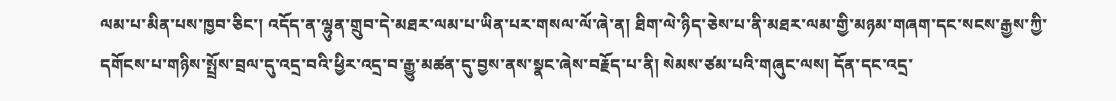ལམ་པ་མིན་པས་ཁྱབ་ཅིང་། འདོད་ན་ལྷུན་གྲུབ་དེ་མཐར་ལམ་པ་ཡིན་པར་གསལ་ལོ་ཞེ་ན། ཐིག་ལེ་ཉིད་ཅེས་པ་ནི་མཐར་ལམ་གྱི་མཉམ་གཞག་དང་སངས་རྒྱས་ཀྱི་དགོངས་པ་གཉིས་སྤྲོས་བྲལ་དུ་འདྲ་བའི་ཕྱིར་འདྲ་བ་རྒྱུ་མཚན་དུ་བྱས་ནས་སྣང་ཞེས་བརྗོད་པ་ནི། སེམས་ཙམ་པའི་གཞུང་ལས། དོན་དང་འདྲ་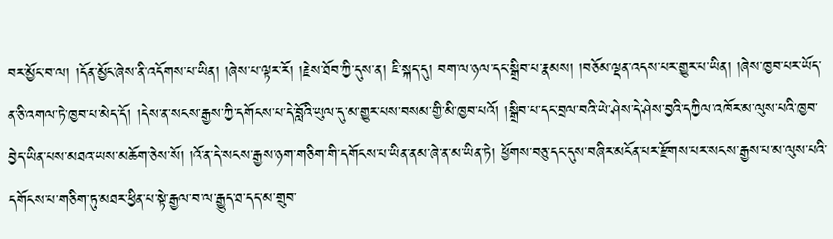བར་མྱོང་བ་ལ། །དོན་མྱོང་ཞེས་ནི་འདོགས་པ་ཡིན། །ཞེས་པ་ལྟར་རོ། །རྗེས་ཐོབ་ཀྱི་དུས་ན། ཇི་སྐད་དུ། བག་ལ་ཉལ་དང་སྒྲིབ་པ་རྣམས། །བཅོམ་ལྡན་འདས་པར་གྱུར་པ་ཡིན། །ཞེས་ཁྱབ་པར་ཡོད་ན་ཅི་འགལ་ཏེ་ཁྱབ་པ་མེད་དོ། །དེས་ན་སངས་རྒྱས་ཀྱི་དགོངས་པ་དེ་བློའི་ཡུལ་དུ་མ་གྱུར་པས་བསམ་གྱི་མི་ཁྱབ་པའོ། །སྒྲིབ་པ་དང་བྲལ་བའི་ཡེ་ཤེས་དེ་ཤེས་བྱའི་དཀྱིལ་འཁོར་མ་ལུས་པའི་ཁྱབ་བྱེད་ཡིན་པས་མཐའ་ཡས་མཆོག་ཅེས་སོ། །འོ་ན་དེ་སངས་རྒྱས་ཉག་གཅིག་གི་དགོངས་པ་ཡིན་ནམ་ཞེ་ན་མ་ཡིན་ཏེ། ཕྱོགས་བཅུ་དང་དུས་བཞིར་མངོན་པར་རྫོགས་པར་སངས་རྒྱས་པ་མ་ལུས་པའི་དགོངས་པ་གཅིག་ཏུ་མཐར་ཕྱིན་པ་སྟེ་རྒྱལ་བ་ལ་རྒྱུད་ཐ་དད་མ་གྲུབ་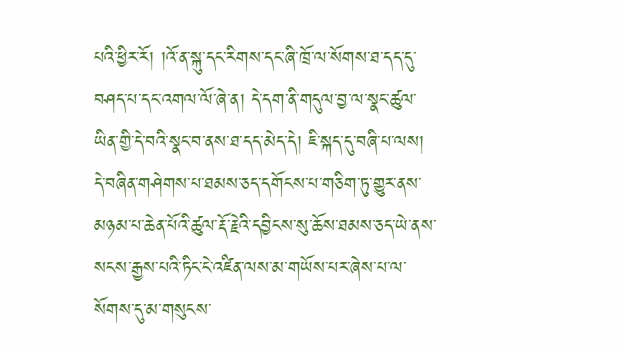པའི་ཕྱིར་རོ། །འོ་ན་སྐུ་དང་རིགས་དང་ཞི་ཁྲོ་ལ་སོགས་ཐ་དད་དུ་བཤད་པ་དང་འགལ་ལོ་ཞེ་ན། དེ་དག་ནི་གདུལ་བྱ་ལ་སྣང་ཚུལ་ཡིན་གྱི་དེ་བའི་སྣང་བ་ནས་ཐ་དད་མེད་དེ། ཇི་སྐད་དུ་བཞི་པ་ལས། དེ་བཞིན་གཤེགས་པ་ཐམས་ཅད་དགོངས་པ་གཅིག་ཏུ་གྱུར་ནས་མཉམ་པ་ཆེན་པོའི་ཚུལ་རྡོ་རྗེའི་དབྱིངས་སུ་ཆོས་ཐམས་ཅད་ཡེ་ནས་སངས་རྒྱས་པའི་ཏིང་ངེ་འཛིན་ལས་མ་གཡོས་པར་ཞེས་པ་ལ་སོགས་དུ་མ་གསུངས་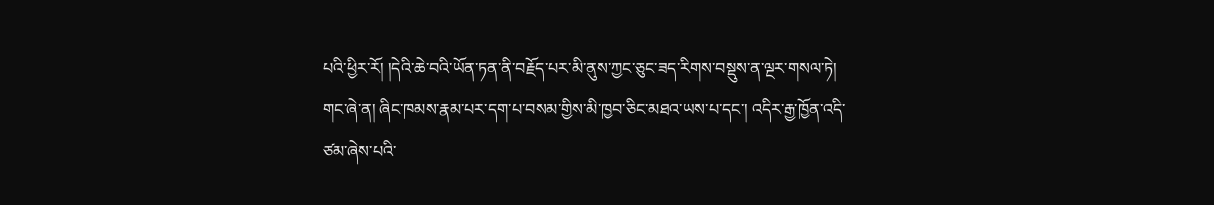པའི་ཕྱིར་རོ། །དེའི་ཆེ་བའི་ཡོན་ཏན་ནི་བརྗོད་པར་མི་ནུས་ཀྱང་ཅུང་ཟད་རིགས་བསྡུས་ན་ལྔར་གསལ་ཏེ། གང་ཞེ་ན། ཞིང་ཁམས་རྣམ་པར་དག་པ་བསམ་གྱིས་མི་ཁྱབ་ཅིང་མཐའ་ཡས་པ་དང་། འདིར་རྒྱ་ཁྱོན་འདི་ཙམ་ཞེས་པའི་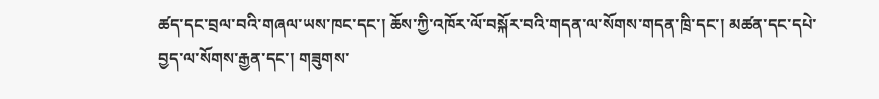ཚད་དང་བྲལ་བའི་གཞལ་ཡས་ཁང་དང་། ཆོས་ཀྱི་འཁོར་ལོ་བསྐོར་བའི་གདན་ལ་སོགས་གདན་ཁྲི་དང་། མཚན་དང་དཔེ་བྱད་ལ་སོགས་རྒྱན་དང་། གཟུགས་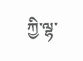ཀྱི་ལྷ་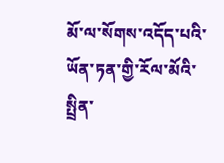མོ་ལ་སོགས་འདོད་པའི་ཡོན་ཏན་གྱི་རོལ་མོའི་སྤྲིན་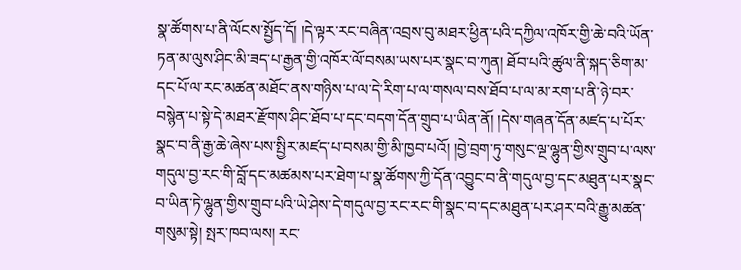སྣ་ཚོགས་པ་ནི་ལོངས་སྤྱོད་དོ། །དེ་ལྟར་རང་བཞིན་འབྲས་བུ་མཐར་ཕྱིན་པའི་དཀྱིལ་འཁོར་གྱི་ཆེ་བའི་ཡོན་ཏན་མ་ལུས་ཤིང་མི་ཟད་པ་རྒྱན་གྱི་འཁོར་ལོ་བསམ་ཡས་པར་སྣང་བ་ཀུན། ཐོབ་པའི་ཚུལ་ནི་སྐད་ཅིག་མ་དང་པོ་ལ་རང་མཚན་མཐོང་ནས་གཉིས་པ་ལ་དེ་རིག་པ་ལ་གསལ་བས་ཐོབ་པ་ལ་མ་རག་པ་ནི་ཉེ་བར་བསྙེན་པ་སྟེ་དེ་མཐར་རྫོགས་ཤིང་ཐོབ་པ་དང་བདག་དོན་གྲུབ་པ་ཡིན་ནོ། །དེས་གཞན་དོན་མཛད་པ་པོར་སྣང་བ་ནི་རྒྱ་ཆེ་ཞེས་པས་སྤྱིར་མཛད་པ་བསམ་གྱི་མི་ཁྱབ་པའོ། །བྱེ་བྲག་ཏུ་གསུང་ལྔ་ལྷུན་གྱིས་གྲུབ་པ་ལས་གདུལ་བྱ་རང་གི་བློ་དང་མཚམས་པར་ཐེག་པ་སྣ་ཚོགས་ཀྱི་དོན་འབྱུང་བ་ནི་གདུལ་བྱ་དང་མཐུན་པར་སྣང་བ་ཡིན་ཏེ་ལྷུན་གྱིས་གྲུབ་པའི་ཡེ་ཤེས་དེ་གདུལ་བྱ་རང་རང་གི་སྣང་བ་དང་མཐུན་པར་ཤར་བའི་རྒྱུ་མཚན་གསུམ་སྟེ། སྤར་ཁབ་ལས། རང་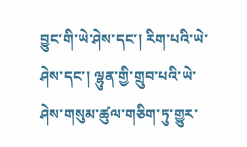བྱུང་གི་ཡེ་ཤེས་དང་། རིག་པའི་ཡེ་ཤེས་དང་། ལྷུན་གྱི་གྲུབ་པའི་ཡེ་ཤེས་གསུམ་ཚུལ་གཅིག་ཏུ་གྱུར་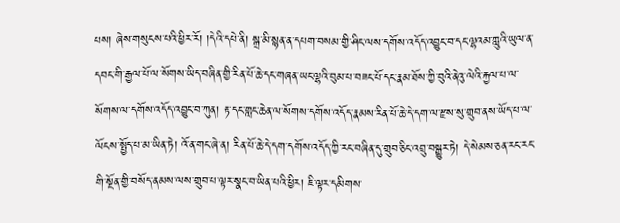པས། ཞེས་གསུངས་པའི་ཕྱིར་རོ། །དེའི་དཔེ་ནི། སྒྲ་མི་སྙན་ན་དཔག་བསམ་གྱི་ཤིང་ལས་དགོས་འདོད་འབྱུང་བ་དང་ལྷའམ་ཀླུའི་ཡུལ་ན་དབང་གི་རྒྱལ་པོ་ལ་སོགས་ཡིད་བཞིན་གྱི་རིན་པོ་ཆེ་དང་གཞན་ཡང་ལྷའི་བུམ་པ་བཟང་པོ་དང་རྣམ་ཐོས་ཀྱི་བུའི་ནེའུ་ལེའི་རྐྱལ་པ་ལ་སོགས་ལ་དགོས་འདོད་འབྱུང་བ་ཀུན། རྟ་དང་གླང་ཆེན་ལ་སོགས་དགོས་འདོད་རྣམས་རིན་པོ་ཆེ་དེ་དག་ལ་རྫས་སུ་གྲུབ་ནས་ཡོད་པ་ལ་ལོངས་སྤྱོད་པ་མ་ཡིན་ཏེ། འོ་ན་གང་ཞེ་ན། རིན་པོ་ཆེ་དེ་དག་དགོས་འདོད་ཀྱི་རང་བཞིན་དུ་གྲུབ་ཅིང་འབྲུ་བསྒྱུར་ཏེ། དེ་སེམས་ཅན་རང་རང་གི་སྔོན་གྱི་བསོད་ནམས་ལས་གྲུབ་པ་ལྟར་སྣང་བ་ཡིན་པའི་ཕྱིར། ཇི་ལྟར་དམིགས་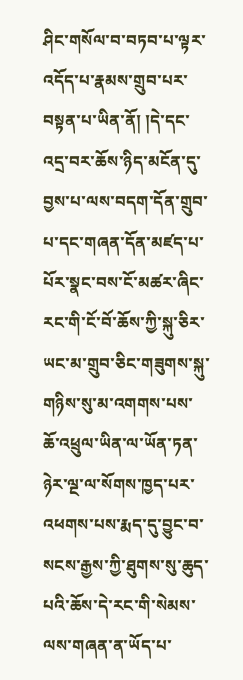ཤིང་གསོལ་བ་བཏབ་པ་ལྟར་འདོད་པ་རྣམས་གྲུབ་པར་བསྟན་པ་ཡིན་ནོ། །དེ་དང་འདྲ་བར་ཆོས་ཉིད་མངོན་དུ་བྱས་པ་ལས་བདག་དོན་གྲུབ་པ་དང་གཞན་དོན་མཛད་པ་པོར་སྣང་བས་ངོ་མཚར་ཞིང་རང་གི་ངོ་བོ་ཆོས་ཀྱི་སྐུ་ཅིར་ཡང་མ་གྲུབ་ཅིང་གཟུགས་སྐུ་གཉིས་སུ་མ་འགགས་པས་ཆོ་འཕྲུལ་ཡིན་ལ་ཡོན་ཏན་ཉེར་ལྔ་ལ་སོགས་ཁྱད་པར་འཕགས་པས་རྨད་དུ་བྱུང་བ་སངས་རྒྱས་ཀྱི་ཐུགས་སུ་ཆུད་པའི་ཆོས་དེ་རང་གི་སེམས་ལས་གཞན་ན་ཡོད་པ་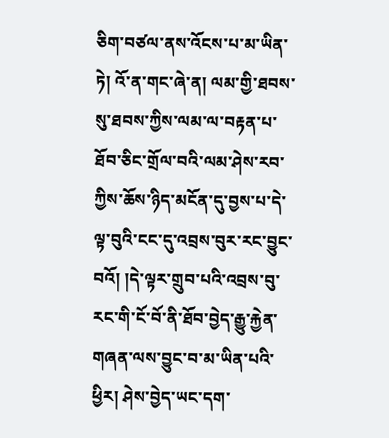ཅིག་བཙལ་ནས་འོངས་པ་མ་ཡིན་ཏེ། འོ་ན་གང་ཞེ་ན། ལམ་གྱི་ཐབས་སུ་ཐབས་ཀྱིས་ལམ་ལ་བརྟན་པ་ཐོབ་ཅིང་གྲོལ་བའི་ལམ་ཤེས་རབ་ཀྱིས་ཆོས་ཉིད་མངོན་དུ་བྱས་པ་དེ་ལྟ་བུའི་ངང་དུ་འབྲས་བུར་རང་བྱུང་བའོ། །དེ་ལྟར་གྲུབ་པའི་འབྲས་བུ་རང་གི་ངོ་བོ་ནི་ཐོབ་བྱེད་རྒྱུ་རྐྱེན་གཞན་ལས་བྱུང་བ་མ་ཡིན་པའི་ཕྱིར། ཤེས་བྱེད་ཡང་དག་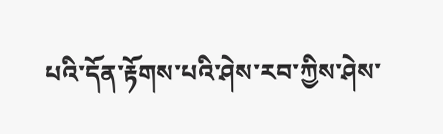པའི་དོན་རྟོགས་པའི་ཤེས་རབ་ཀྱིས་ཤེས་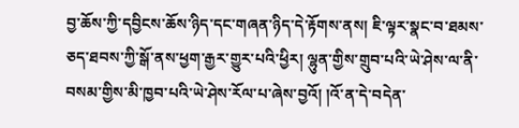བྱ་ཆོས་ཀྱི་དབྱིངས་ཆོས་ཉིད་དང་གཞན་ཉིད་དེ་རྟོགས་ནས། ཇི་ལྟར་སྣང་བ་ཐམས་ཅད་ཐབས་ཀྱི་སྒོ་ནས་ཕྱག་རྒྱར་གྱུར་པའི་ཕྱིར། ལྷུན་གྱིས་གྲུབ་པའི་ཡེ་ཤེས་ལ་ནི་བསམ་གྱིས་མི་ཁྱབ་པའི་ཡེ་ཤེས་རོལ་པ་ཞེས་བྱའོ། །འོ་ན་དེ་བདེན་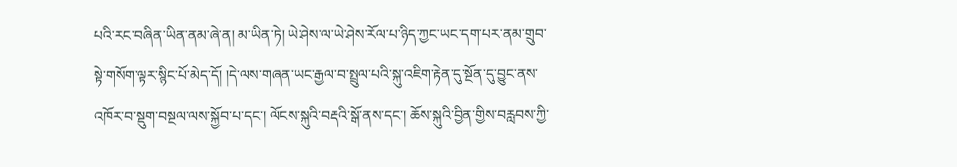པའི་རང་བཞིན་ཡིན་ནམ་ཞེ་ན། མ་ཡིན་ཏེ། ཡེ་ཤེས་ལ་ཡེ་ཤེས་རོལ་པ་ཉིད་ཀྱང་ཡང་དག་པར་ནམ་གྲུབ་སྟེ་གསོག་ལྟར་སྙིང་པོ་མེད་དོ། །དེ་ལས་གཞན་ཡང་རྒྱལ་བ་སྤྲུལ་པའི་སྐུ་འཇིག་རྟེན་དུ་སྔོན་དུ་བྱུང་ནས་འཁོར་བ་སྡུག་བསྔལ་ལས་སྐྱོབ་པ་དང་། ལོངས་སྐུའི་བརྡའི་སྒོ་ནས་དང་། ཆོས་སྐུའི་བྱིན་གྱིས་བརླབས་ཀྱི་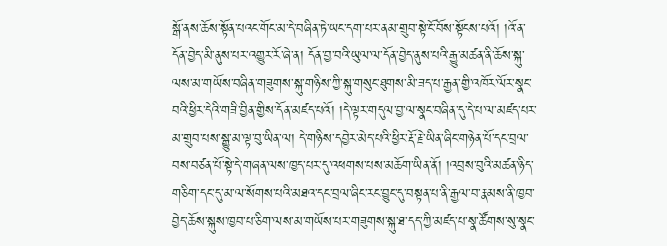སྒོ་ནས་ཆོས་སྟོན་པའང་གོང་མ་དེ་བཞིན་ཏེ་ཡང་དག་པར་ནམ་གྲུབ་སྟེ་ངོ་བོས་སྟོངས་པའོ། །འོ་ན་དོན་བྱེད་མི་ནུས་པར་འགྱུར་རོ་ཞེ་ན། དོན་བྱ་བའི་ཡུལ་ལ་དོན་བྱེད་ནུས་པའི་རྒྱུ་མཚན་ནི་ཆོས་སྐུ་ལས་མ་གཡོས་བཞིན་གཟུགས་སྐུ་གཉིས་ཀྱི་སྐུ་གསུང་ཐུགས་མི་ཟད་པ་རྒྱན་གྱི་འཁོར་ལོར་སྣང་བའི་ཕྱིར་དེའི་གཟི་བྱིན་གྱིས་དོན་མཛད་པའོ། །དེ་ལྟར་གདུལ་བྱ་ལ་སྣང་བཞིན་དུ་དེ་པ་ལ་མཛད་པར་མ་གྲུབ་པས་སྒྱུ་མ་ལྟ་བུ་ཡིན་ལ། དེ་གཉིས་དབྱེར་མེད་པའི་ཕྱིར་རྡོ་རྗེ་ཡིན་ཞིང་གཉེན་པོ་དང་བྲལ་བས་བཙན་པོ་སྟེ་དེ་གཞན་ལས་ཁྱད་པར་དུ་འཕགས་པས་མཆོག་ཡིན་ནོ། །འབྲས་བུའི་མཚན་ཉིད་གཅིག་དང་དུ་མ་ལ་སོགས་པའི་མཐའ་དང་བྲལ་ཞིང་རང་བྱུང་དུ་བསྟན་པ་ནི་རྒྱལ་བ་རྣམས་ནི་ཁྱབ་བྱེད་ཆོས་སྐུས་ཁྱབ་པ་ཅིག་ལས་མ་གཡོས་པར་གཟུགས་སྐུ་ཐ་དད་ཀྱི་མཛད་པ་སྣ་ཚོགས་སུ་སྣང་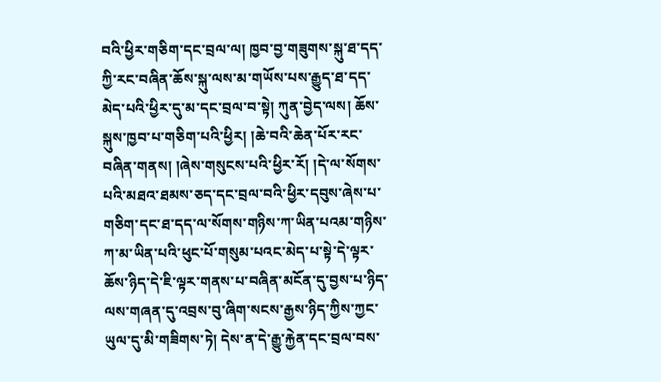བའི་ཕྱིར་གཅིག་དང་བྲལ་ལ། ཁྱབ་བྱ་གཟུགས་སྐུ་ཐ་དད་ཀྱི་རང་བཞིན་ཆོས་སྐུ་ལས་མ་གཡོས་པས་རྒྱུད་ཐ་དད་མེད་པའི་ཕྱིར་དུ་མ་དང་བྲལ་བ་སྟེ། ཀུན་བྱེད་ལས། ཆོས་སྐུས་ཁྱབ་པ་གཅིག་པའི་ཕྱིར། །ཆེ་བའི་ཆེན་པོར་རང་བཞིན་གནས། །ཞེས་གསུངས་པའི་ཕྱིར་རོ། །དེ་ལ་སོགས་པའི་མཐའ་ཐམས་ཅད་དང་བྲལ་བའི་ཕྱིར་དབུས་ཞེས་པ་གཅིག་དང་ཐ་དད་ལ་སོགས་གཉིས་ཀ་ཡིན་པའམ་གཉིས་ཀ་མ་ཡིན་པའི་ཕུང་པོ་གསུམ་པའང་མེད་པ་སྟེ་དེ་ལྟར་ཆོས་ཉིད་དེ་ཇི་ལྟར་གནས་པ་བཞིན་མངོན་དུ་བྱས་པ་ཉིད་ལས་གཞན་དུ་འབྲས་བུ་ཞིག་སངས་རྒྱས་ཉིད་ཀྱིས་ཀྱང་ཡུལ་དུ་མི་གཟིགས་ཏེ། དེས་ན་དེ་རྒྱུ་རྐྱེན་དང་བྲལ་བས་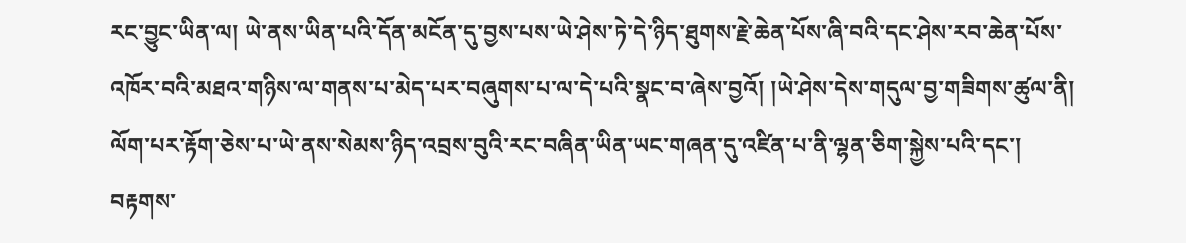རང་བྱུང་ཡིན་ལ། ཡེ་ནས་ཡིན་པའི་དོན་མངོན་དུ་བྱས་པས་ཡེ་ཤེས་ཏེ་དེ་ཉིད་ཐུགས་རྗེ་ཆེན་པོས་ཞི་བའི་དང་ཤེས་རབ་ཆེན་པོས་འཁོར་བའི་མཐའ་གཉིས་ལ་གནས་པ་མེད་པར་བཞུགས་པ་ལ་དེ་པའི་སྣང་བ་ཞེས་བྱའོ། །ཡེ་ཤེས་དེས་གདུལ་བྱ་གཟིགས་ཚུལ་ནི། ལོག་པར་རྟོག་ཅེས་པ་ཡེ་ནས་སེམས་ཉིད་འབྲས་བུའི་རང་བཞིན་ཡིན་ཡང་གཞན་དུ་འཛིན་པ་ནི་ལྷན་ཅིག་སྐྱེས་པའི་དང་། བརྟགས་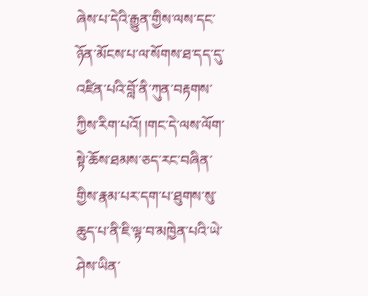ཞེས་པ་དེའི་རྒྱུན་གྱིས་ལས་དང་ཉོན་མོངས་པ་ལ་སོགས་ཐ་དད་དུ་འཛིན་པའི་བློ་ནི་ཀུན་བརྟགས་ཀྱིས་རིག་པའོ། །གང་དེ་ལས་ལོག་སྟེ་ཆོས་ཐམས་ཅད་རང་བཞིན་གྱིས་རྣམ་པར་དག་པ་ཐུགས་སུ་ཆུད་པ་ནི་ཇི་ལྟ་བ་མཁྱེན་པའི་ཡེ་ཤེས་ཡིན་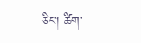ཅིང་། ཚིག་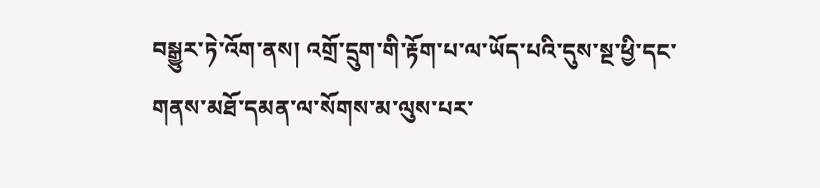བསྒྱུར་ཏེ་འོག་ནས། འགྲོ་དྲུག་གི་རྟོག་པ་ལ་ཡོད་པའི་དུས་སྔ་ཕྱི་དང་གནས་མཐོ་དམན་ལ་སོགས་མ་ལུས་པར་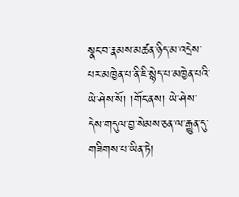སྣང་བ་རྣམས་མཚན་ཉིད་མ་འདྲེས་པར་མཁྱེན་པ་ནི་ཇི་སྙེད་པ་མཁྱེན་པའི་ཡེ་ཤེས་སོ། །གོང་ནས། ཡེ་ཤེས་དེས་གདུལ་བྱ་སེམས་ཅན་ལ་རྒྱུན་དུ་གཟིགས་པ་ཡིན་ཏེ།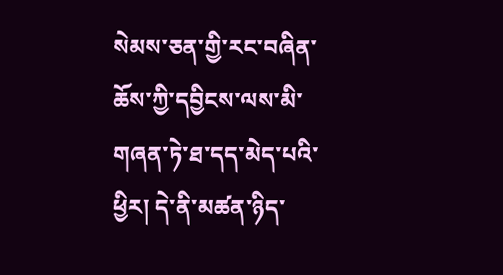སེམས་ཅན་གྱི་རང་བཞིན་ཆོས་ཀྱི་དབྱིངས་ལས་མི་གཞན་ཏེ་ཐ་དད་མེད་པའི་ཕྱིར། དེ་ནི་མཚན་ཉིད་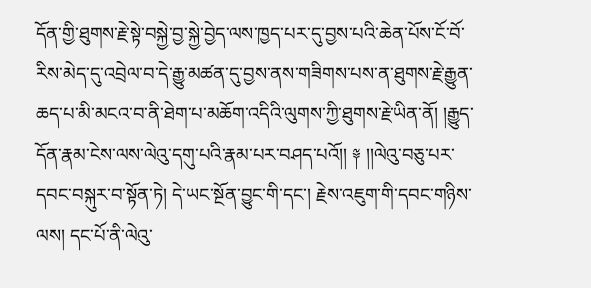དོན་གྱི་ཐུགས་རྗེ་སྟེ་བསྐྱེ་བྱ་སྐྱེ་བྱེད་ལས་ཁྱད་པར་དུ་བྱས་པའི་ཆེན་པོས་ངོ་བོ་རིས་མེད་དུ་འབྲེལ་བ་དེ་རྒྱུ་མཚན་དུ་བྱས་ནས་གཟིགས་པས་ན་ཐུགས་རྗེ་རྒྱུན་ཆད་པ་མི་མངའ་བ་ནི་ཐེག་པ་མཆོག་འདིའི་ལུགས་ཀྱི་ཐུགས་རྗེ་ཡིན་ནོ། །རྒྱུད་དོན་རྣམ་ངེས་ལས་ལེའུ་དགུ་པའི་རྣམ་པར་བཤད་པའོ།། ༈ །།ལེའུ་བཅུ་པར་དབང་བསྐུར་བ་སྟོན་ཏེ། དེ་ཡང་སྔོན་བྱུང་གི་དང་། རྗེས་འཇུག་གི་དབང་གཉིས་ལས། དང་པོ་ནི་ལེའུ་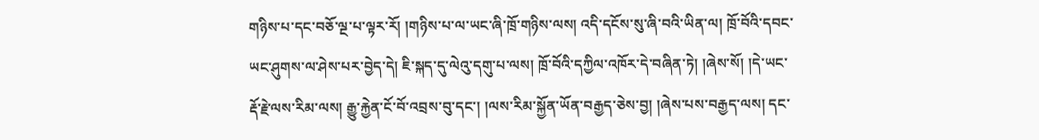གཉིས་པ་དང་བཅོ་ལྔ་པ་ལྟར་རོ། །གཉིས་པ་ལ་ཡང་ཞི་ཁྲོ་གཉིས་ལས། འདི་དངོས་སུ་ཞི་བའི་ཡིན་ལ། ཁྲོ་བོའི་དབང་ཡང་ཤུགས་ལ་ཤེས་པར་བྱེད་དེ། ཇི་སྐད་དུ་ལེའུ་དགུ་པ་ལས། ཁྲོ་བོའི་དཀྱིལ་འཁོར་དེ་བཞིན་ཏེ། །ཞེས་སོ། །དེ་ཡང་རྡོ་རྗེ་ལས་རིམ་ལས། རྒྱུ་རྐྱེན་ངོ་བོ་འབྲས་བུ་དང་། །ལས་རིམ་སྐྱོན་ཡོན་བརྒྱད་ཅེས་བྱ། །ཞེས་པས་བརྒྱད་ལས། དང་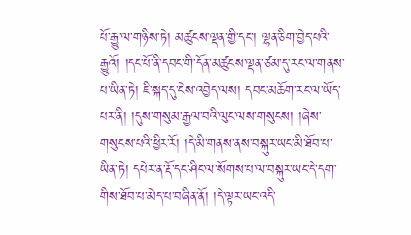པོ་རྒྱུ་ལ་གཉིས་ཏེ། མཚུངས་ལྡན་གྱི་དང་། ལྷན་ཅིག་བྱེད་པའི་རྒྱུའོ། །དང་པོ་ནི་དབང་གི་དོན་མཚུངས་ལྡན་ཙམ་དུ་རང་ལ་གནས་པ་ཡིན་ཏེ། ཇི་སྐད་དུ་ངེས་འབྱེད་ལས། དབང་མཆོག་རང་ལ་ཡོད་པར་ནི། །དུས་གསུམ་རྒྱལ་བའི་ལུང་ལས་གསུངས། །ཞེས་གསུངས་པའི་ཕྱིར་རོ། །དེ་མི་གནས་ནས་བསྐུར་ཡང་མི་ཐོབ་པ་ཡིན་ཏེ། དཔེར་ན་རྡོ་དང་ཤིང་ལ་སོགས་པ་ལ་བསྐུར་ཡང་དེ་དག་གིས་ཐོབ་པ་མེད་པ་བཞིན་ནོ། །དེ་ལྟར་ཡང་འདི་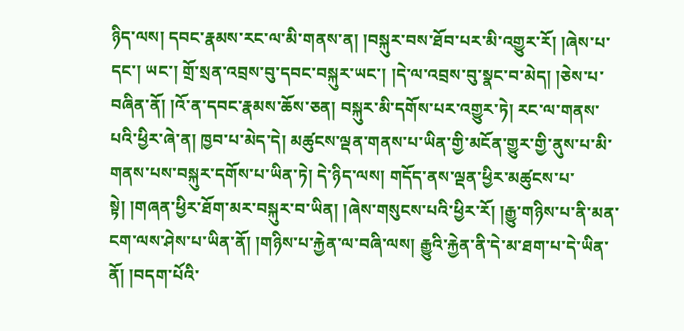ཉིད་ལས། དབང་རྣམས་རང་ལ་མི་གནས་ན། །བསྐུར་བས་ཐོབ་པར་མི་འགྱུར་རོ། །ཞེས་པ་དང་། ཡང་། གྲོ་སྲན་འབྲས་བུ་དབང་བསྐུར་ཡང་། །དེ་ལ་འབྲས་བུ་སྣང་བ་མེད། །ཅེས་པ་བཞིན་ནོ། །འོ་ན་དབང་རྣམས་ཆོས་ཅན། བསྐུར་མི་དགོས་པར་འགྱུར་ཏེ། རང་ལ་གནས་པའི་ཕྱིར་ཞེ་ན། ཁྱབ་པ་མེད་དེ། མཚུངས་ལྡན་གནས་པ་ཡིན་གྱི་མངོན་གྱུར་གྱི་ནུས་པ་མི་གནས་པས་བསྐུར་དགོས་པ་ཡིན་ཏེ། དེ་ཉིད་ལས། གདོད་ནས་ལྡན་ཕྱིར་མཚུངས་པ་སྟེ། །གཞན་ཕྱིར་ཐོག་མར་བསྐུར་བ་ཡིན། །ཞེས་གསུངས་པའི་ཕྱིར་རོ། །རྒྱུ་གཉིས་པ་ནི་མན་ངག་ལས་ཤེས་པ་ཡིན་ནོ། །གཉིས་པ་རྐྱེན་ལ་བཞི་ལས། རྒྱུའི་རྐྱེན་ནི་དེ་མ་ཐག་པ་དེ་ཡིན་ནོ། །བདག་པོའི་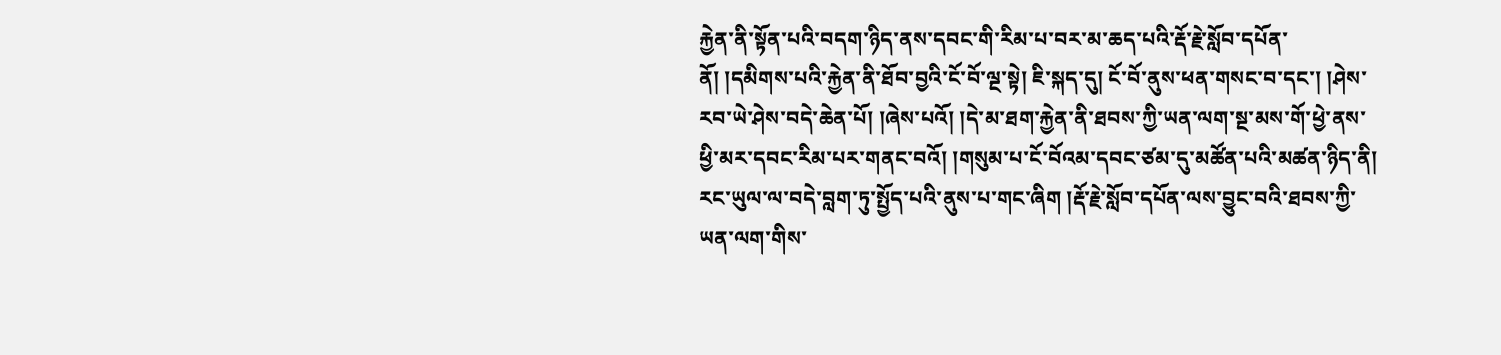རྐྱེན་ནི་སྟོན་པའི་བདག་ཉིད་ནས་དབང་གི་རིམ་པ་བར་མ་ཆད་པའི་རྡོ་རྗེ་སློབ་དཔོན་ནོ། །དམིགས་པའི་རྐྱེན་ནི་ཐོབ་བྱའི་ངོ་བོ་ལྔ་སྟེ། ཇི་སྐད་དུ། ངོ་བོ་ནུས་ཕན་གསང་བ་དང་། །ཤེས་རབ་ཡེ་ཤེས་བདེ་ཆེན་པོ། །ཞེས་པའོ། །དེ་མ་ཐག་རྐྱེན་ནི་ཐབས་ཀྱི་ཡན་ལག་སྔ་མས་གོ་ཕྱེ་ནས་ཕྱི་མར་དབང་རིམ་པར་གནང་བའོ། །གསུམ་པ་ངོ་བོའམ་དབང་ཙམ་དུ་མཚོན་པའི་མཚན་ཉིད་ནི། རང་ཡུལ་ལ་བདེ་བླག་ཏུ་སྤྱོད་པའི་ནུས་པ་གང་ཞིག །རྡོ་རྗེ་སློབ་དཔོན་ལས་བྱུང་བའི་ཐབས་ཀྱི་ཡན་ལག་གིས་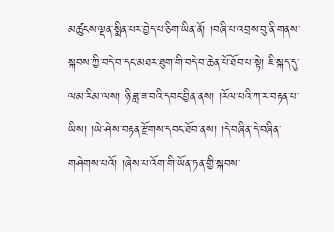མཚུངས་ལྡན་སྨིན་པར་བྱེད་པ་ཅིག་ཡིན་ནོ། །བཞི་པ་འབྲས་བུ་ནི་གནས་སྐབས་ཀྱི་བདེ་བ་དང་མཐར་ཐུག་གི་བདེ་བ་ཆེན་པོ་ཐོབ་པ་སྟེ། ཇི་སྐད་དུ་ལམ་རིམ་ལས། ཉི་ཟླ་ཟ་བའི་དབང་བྱིན་ནས། །རོལ་པའི་ཀ་ར་བརྟན་པ་ཡིས། །ཡེ་ཤེས་བརྟན་རྫོགས་དབང་ཐོབ་ནས། །དེ་བཞིན་དེ་བཞིན་གཤེགས་པའོ། །ཞེས་པ་འོག་གི་ཡོན་ཏན་གྱི་སྐབས་